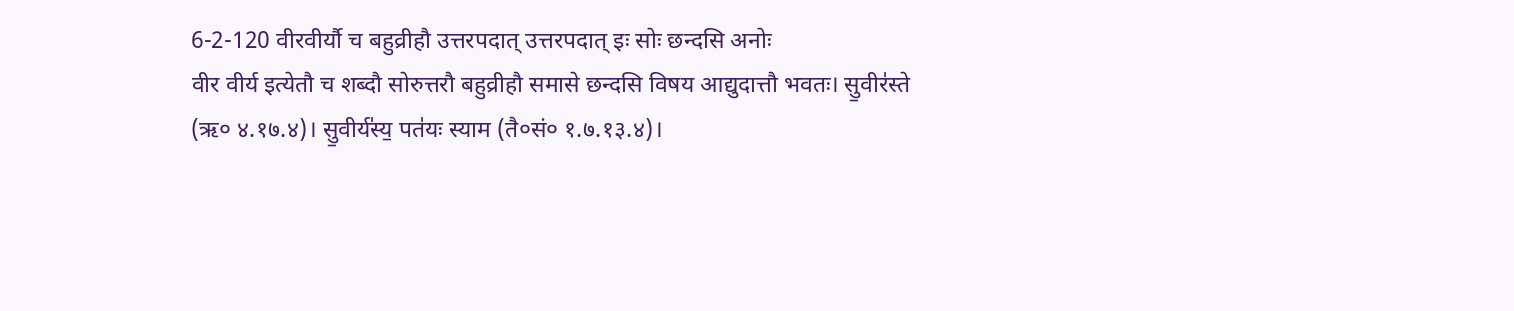6-2-120 वीरवीर्यौ च बहुव्रीहौ उत्तरपदात् उत्तरपदात् इः सोः छन्दसि अनोः
वीर वीर्य इत्येतौ च शब्दौ सोरुत्तरौ बहुव्रीहौ समासे छन्दसि विषय आद्युदात्तौ भवतः। सु॒वीर॑स्ते (ऋ० ४.१७.४)। सु॒वीर्य॑स्य॒ पत॑यः स्याम (तै०सं० १.७.१३.४)।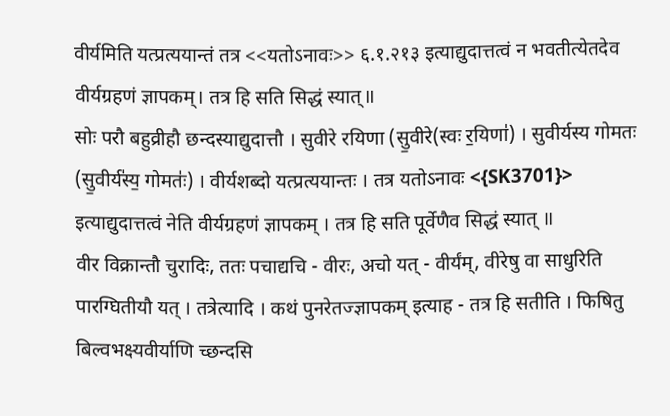वीर्यमिति यत्प्रत्ययान्तं तत्र <<यतोऽनावः>> ६.१.२१३ इत्याद्युदात्तत्वं न भवतीत्येतदेव वीर्यग्रहणं ज्ञापकम्। तत्र हि सति सिद्धं स्यात्॥
सोः परौ बहुव्रीहौ छन्दस्याद्युदात्तौ । सुवीरे रयिणा (सु॒वीरे(स्वः र॒यिणा॑) । सुवीर्यस्य गोमतः (सु॒वीर्य॑स्य॒ गोमतः॑) । वीर्यशब्दो यत्प्रत्ययान्तः । तत्र यतोऽनावः <{SK3701}> इत्याद्युदात्तत्वं नेति वीर्यग्रहणं ज्ञापकम् । तत्र हि सति पूर्वेणैव सिद्धं स्यात् ॥
वीर विक्रान्तौ चुरादिः, ततः पचाद्यचि - वीरः, अचो यत् - वीर्यंम्, वीरेषु वा साधुरिति पारग्घितीयौ यत् । तत्रेत्यादि । कथं पुनरेतज्ज्ञापकम् इत्याह - तत्र हि सतीति । फिषितु बिल्वभक्ष्यवीर्याणि च्छन्दसि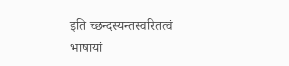इति च्छन्दस्यन्तस्वरितत्वं भाषायां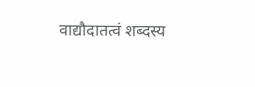वाद्यौदातत्वं शब्दस्य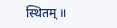स्थितम् ॥